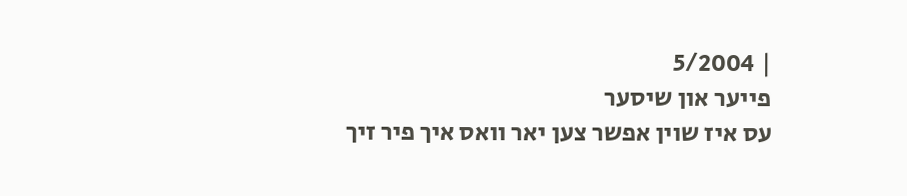| 5/2004
פייער און שיסער
עס איז שוין אפשר צען יאר וואס איך פיר זיך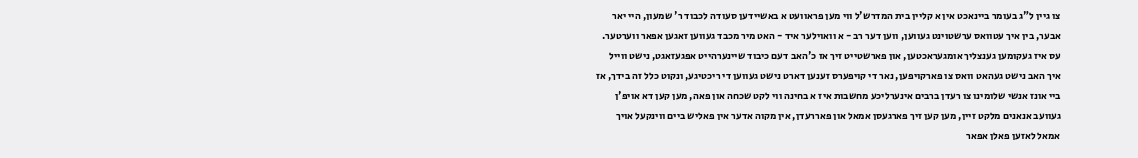צו גיין ל"ג בעומר ביינאכט אין א קליין בית המדרש'ל ווי מען פראוועט א באשיידען סעודה לכבוד ר' שמעון, היי יאר אבער, בין איך עטוואס ערשטוינט געווען, ווען דער רב - א וואוילער איד - האט מיר מכבד געווען זאגען אפאר ווערטער.
עס איז געקומען גענצליך אומגעראכטען, און פארשטייט זיך אז כ'האב דעם כיבוד שיינערהייט אפגעזאגט, נישט ווייל איך האב נישט געהאט וואס צו פארקויפען, נאר די קויפערס זענען דארט נישט געווען די ריכטיגע, ונקוט כלל זה בידך, אז ביי אונז אנשי שלומינו צו רעדן ברבים אינערליכע מחשבות איז א בחינה ווי לקט שכחה און פאה, מען קען דא אויפ'ן געוועב אנאנים מלקט זיין, מען קען זיך פארגעסן אמאל און פאררעדן, אין מקוה אדער אין פאליש ביים ווינקעל אויך אמאל לאזען פאלן אפאר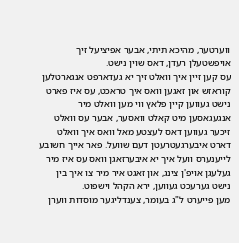ווערטער, מהיכא תיתי, אבער אפיציעל זיך אויפשטעלן רעדן, דאס שוין נישט.
עס קען זיין איך וואלט זיך יא געדארפט אנגארטלען קוראזש און זאגען וואס איך טראכט, עס איז פארט נישט געווען קיין פלאץ ווי מען וואלט מיר אנגעגאסען מיט קאלט וואסער, אבער עס וואלט זיכער געווען דאס לעצטע מאל וואס איך וואלט דארט איבערגעטרעטן דעם שוועל. פאר אייך חשובע לייענערס וועל איך יא איבערזאגן וואס עס איז מיר געלעגן אויפ'ן צינג, און זאגט איר מיר צו איך בין נישט גערעכט געווען, ירא הקהל וישפוט.
מען פייערט ל"ג בעומר, צענדליגער מוסדות ווערן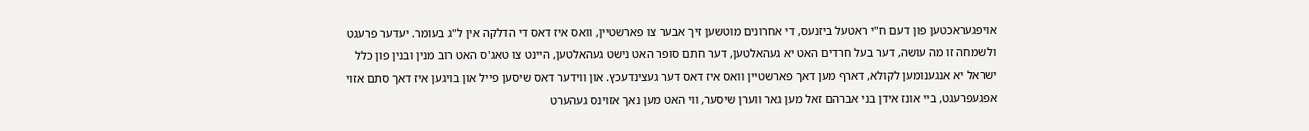אויפגעראכטען פון דעם ח"י ראטעל ביזנעס, די אחרונים מוטשען זיך אבער צו פארשטיין, וואס איז דאס די הדלקה אין ל"ג בעומר. יעדער פרעגט ולשמחה זו מה עושה, דער בעל חרדים האט יא געהאלטען, דער חתם סופר האט נישט געהאלטען, היינט צו טאג'ס האט רוב מנין ובנין פון כלל ישראל יא אנגענומען לקולא, דארף מען דאך פארשטיין וואס איז דאס דער געצינדעכץ. און ווידער דאס שיסען פייל און בויגען איז דאך סתם אזוי אפגעפרעגט, ביי אונז אידן בני אברהם זאל מען גאר ווערן שיסער, ווי האט מען נאך אזוינס געהערט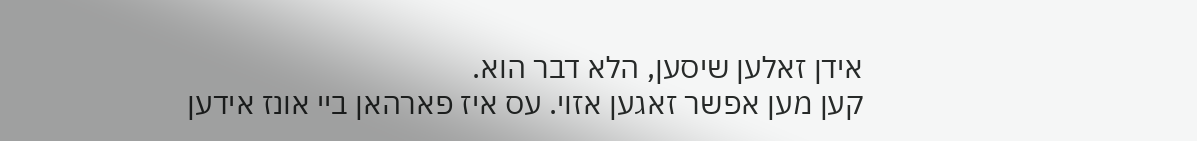אידן זאלען שיסען, הלא דבר הוא.
קען מען אפשר זאגען אזוי. עס איז פארהאן ביי אונז אידען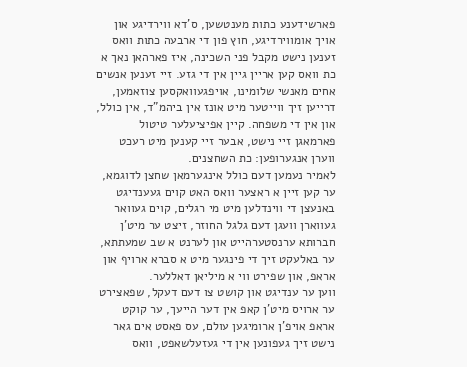פארשידענע כתות מענטשען, ס'דא ווירדיגע און אויך אומווירדיגע, חוץ פון די ארבעה כתות וואס זענען נישט מקבל פני השכינה, איז פארהאן נאך א כת וואס קען אריין גיין אין די גזע. זיי זענען אנשים אחים מאנשי שלומינו, אויפגעוואקסען צוזאמען, דרייען זיך ווייטער מיט אונז אין ביהמ"ד, אין כולל, און אין די משפחה. קיין אפיציעלער טיטול פארמאגן זיי נישט, אבער זיי קענען מיט רעכט ווערן אנגערופען: כת השחצנים.
לאמיר נעמען דעם כולל אינגערמאן שחצן לדוגמא, ער קען זיין א ראצער וואס האט קוים געענדיגט באנעצן די ווינדלען מיט מי רגלים, קוים געוואר געווארן וועגן דעם גלגל החוזר, זיצט ער מיט'ן חברותא ערנסטערהייט און לערנט א שב שמעתתא, ער באלעקט זיך די פינגער מיט א סברא ארויף און אראפ, און שפירט ווי א מיליאן דאללער.
ווען ער ענדיגט און קושט צו דעם דעקל, שפאצירט ער ארויס מיט'ן קאפ אין דער הייעך, ער קוקט אראפ אויפ'ן ארומיגען עולם, עס פאסט אים גאר נישט זיך געפונען אין די געזעלשאפט, וואס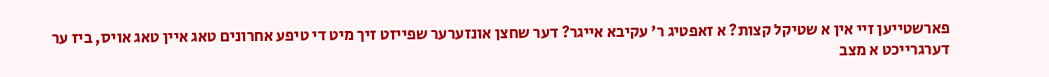פארשטייען זיי אין א שטיקל קצות? א זאפטיג ר' עקיבא אייגר? דער שחצן אונזערער שפייזט זיך מיט די טיפע אחרונים טאג איין טאג אויס, ביז ער דערגרייכט א מצב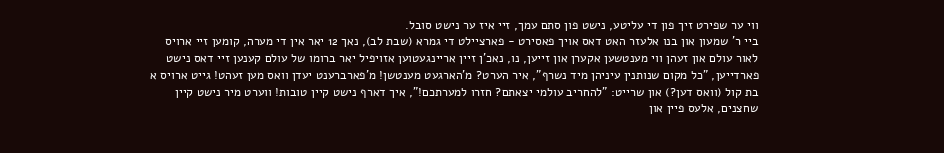ווי ער שפירט זיך פון די עליטע, נישט פון סתם עמך, זיי איז ער נישט סובל.
ביי ר' שמעון און בנו אלעזר האט דאס אויך פאסירט - פארציילט די גמרא (שבת לב), נאך 12 יאר אין די מערה, קומען זיי ארויס לאור עולם און זעהן ווי מענטשען אקערן און זייען, נו, נאכ'ן זיין אריינגעטוען אזויפיל יאר ברומו של עולם קענען זיי דאס נישט פארדייען, "כל מקום שנותנין עיניהן מיד נשרף", איר הערט? מ'הארגעט מענטשן! מ'פארברענט יעדן וואס מען זעהט! גייט ארויס א בת קול (וואס דען?) און שרייט: "להחריב עולמי יצאתם? חזרו למערתכם!", איך דארף נישט קיין טובות! ווערט מיר נישט קיין שחצנים, אלעס פיין און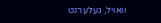וואויל, געלערנט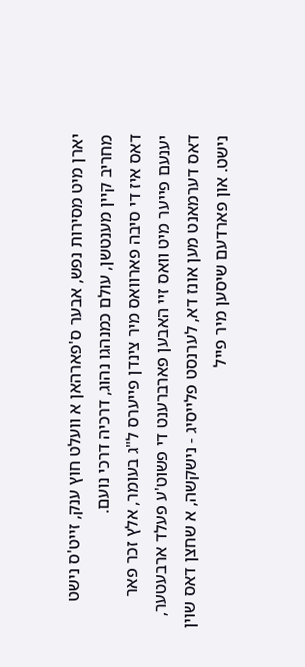יארן מיט מסירות נפש, אבער ס'פארהאן א וועלט חוץ ענק, זייט'ס נישט מחריב קיין מענטשן, עולם כמנהגו נהוג, דרכיה דרכי נועם.
דאס איז די סיבה פארוואס מיר צינדן פייערס ל"ג בעומר, אלץ זכר פאר יענעם פייער מיט וואס זיי האבען פארברענט די פשוט'ע פעלד ארבעטער, דאס דערמאנט מען אונז דא, לערנסט פלייסיג - נישקשה, א שחצן דאס שוין נישט. און פארדעם שיסען מיר פייל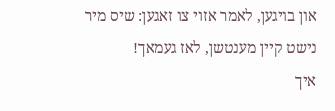און בויגען, לאמר אזוי צו זאגען: שיס מיר נישט קיין מענטשן, לאז געמאך!
איך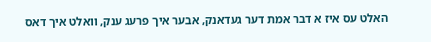האלט עס איז א דבר אמת דער געדאנק, אבער איך פרעג ענק, וואלט איך דאס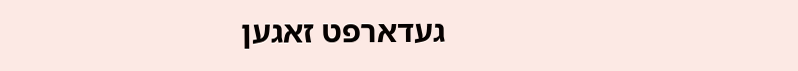געדארפט זאגען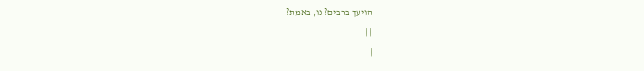הויעך ברבים? נו, באמת?
| |
|